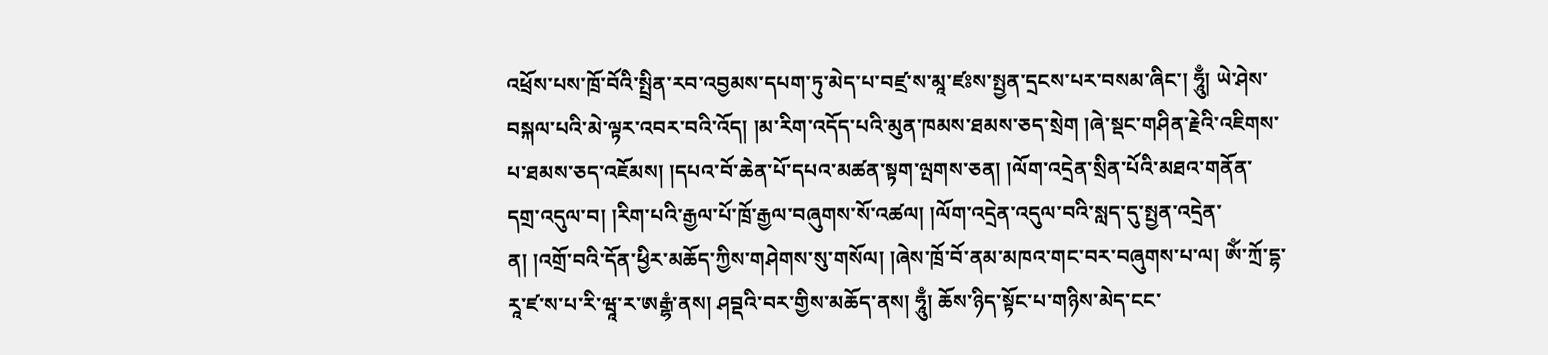འཕྲོས་པས་ཁྲོ་བོའི་སྤྲིན་རབ་འབྱམས་དཔག་ཏུ་མེད་པ་བཛྲ་ས་མཱ་ཛཿས་སྤྱན་དྲངས་པར་བསམ་ཞིང་། ཧཱུྃ། ཡེ་ཤེས་བསྐལ་པའི་མེ་ལྟར་འབར་བའི་འོད། །མ་རིག་འདོད་པའི་མུན་ཁམས་ཐམས་ཅད་སྲེག །ཞེ་སྡང་གཤིན་རྗེའི་འཇིགས་པ་ཐམས་ཅད་འཇོམས། །དཔའ་བོ་ཆེན་པོ་དཔའ་མཚན་སྟག་ལྤགས་ཅན། །ལོག་འདྲེན་སྲིན་པོའི་མཐའ་གནོན་དགྲ་འདུལ་བ། །རིག་པའི་རྒྱལ་པོ་ཁྲོ་རྒྱལ་བཞུགས་སོ་འཚལ། །ལོག་འདྲེན་འདུལ་བའི་སླད་དུ་སྤྱན་འདྲེན་ན། །འགྲོ་བའི་དོན་ཕྱིར་མཆོད་ཀྱིས་གཤེགས་སུ་གསོལ། །ཞེས་ཁྲོ་བོ་ནམ་མཁའ་གང་བར་བཞུགས་པ་ལ། ཨོཾ་ཀྲོ་དྷ་རཱ་ཛ་ས་པ་རི་ཝཱ་ར་ཨརྒྷཾ་ནས། ཤབྡའི་བར་གྱིས་མཆོད་ནས། ཧཱུྃ། ཆོས་ཉིད་སྟོང་པ་གཉིས་མེད་ངང་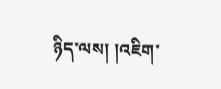ཉིད་ལས། །འཇིག་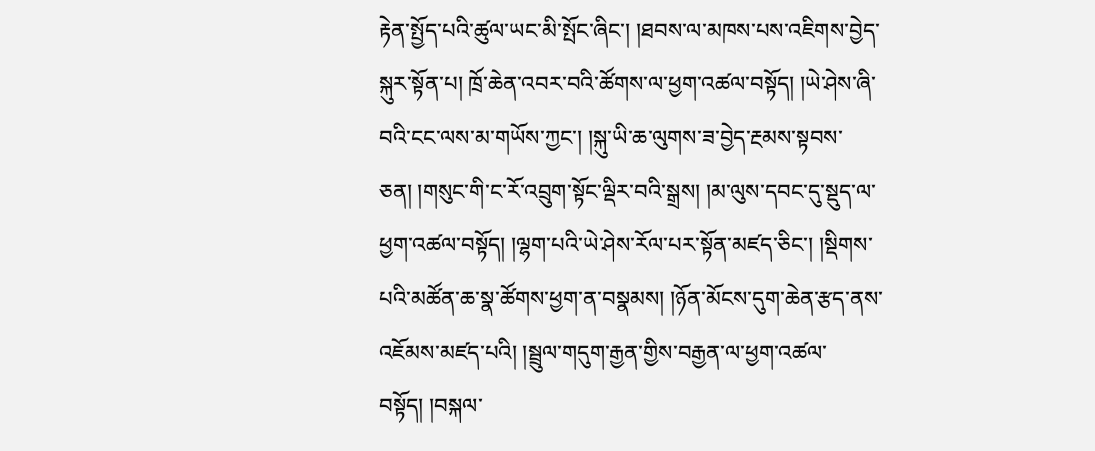རྟེན་སྤྱོད་པའི་ཚུལ་ཡང་མི་སྤོང་ཞིང་། །ཐབས་ལ་མཁས་པས་འཇིགས་བྱེད་སྐུར་སྟོན་པ། ཁྲོ་ཆེན་འབར་བའི་ཚོགས་ལ་ཕྱག་འཚལ་བསྟོད། །ཡེ་ཤེས་ཞི་བའི་ངང་ལས་མ་གཡོས་ཀྱང་། །སྐུ་ཡི་ཆ་ལུགས་ཟ་བྱེད་རྔམས་སྟབས་ཅན། །གསུང་གི་ང་རོ་འབྲུག་སྟོང་ལྡིར་བའི་སྒྲས། །མ་ལུས་དབང་དུ་སྡུད་ལ་ཕྱག་འཚལ་བསྟོད། །ལྷག་པའི་ཡེ་ཤེས་རོལ་པར་སྟོན་མཛད་ཅིང་། །སྡིགས་པའི་མཚོན་ཆ་སྣ་ཚོགས་ཕྱག་ན་བསྣམས། །ཉོན་མོངས་དུག་ཆེན་རྩད་ནས་འཇོམས་མཛད་པའི། །སྦྲུལ་གདུག་རྒྱན་གྱིས་བརྒྱན་ལ་ཕྱག་འཚལ་བསྟོད། །བསྐལ་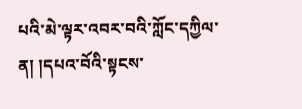པའི་མེ་ལྟར་འབར་བའི་ཀློང་དཀྱིལ་ན། །དཔའ་བོའི་སྟངས་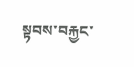སྟབས་བརྐྱང་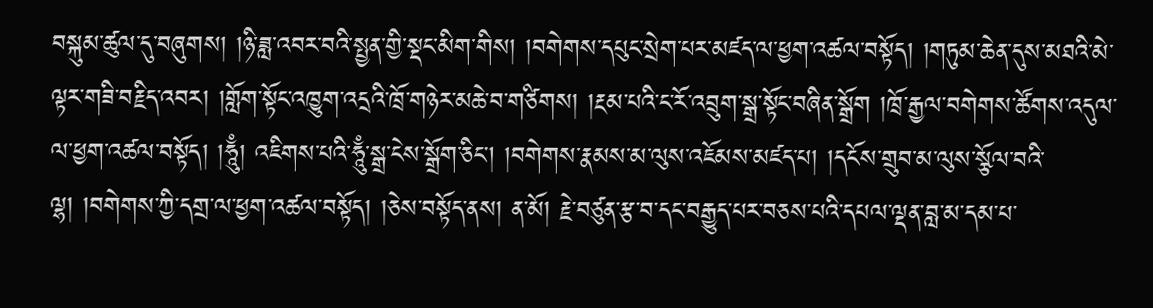བསྐུམ་ཚུལ་དུ་བཞུགས། །ཉི་ཟླ་འབར་བའི་སྤྱན་གྱི་སྡང་མིག་གིས། །བགེགས་དཔུང་སྲེག་པར་མཛད་ལ་ཕྱག་འཚལ་བསྟོད། །གཏུམ་ཆེན་དུས་མཐའི་མེ་ལྟར་གཟི་བརྗིད་འབར། །གློག་སྟོང་འཁྱུག་འདྲའི་ཁྲོ་གཉེར་མཆེ་བ་གཙིགས། །རྔམ་པའི་ང་རོ་འབྲུག་སྒྲ་སྟོང་བཞིན་སྒྲོག །ཁྲོ་རྒྱལ་བགེགས་ཚོགས་འདུལ་ལ་ཕྱག་འཚལ་བསྟོད། །ཧཱུྃ། འཇིགས་པའི་ཧཱུྃ་སྒྲ་ངེས་སྒྲོག་ཅིང། །བགེགས་རྣམས་མ་ལུས་འཇོམས་མཛད་པ། །དངོས་གྲུབ་མ་ལུས་སྩོལ་བའི་ལྷ། །བགེགས་ཀྱི་དགྲ་ལ་ཕྱག་འཚལ་བསྟོད། །ཅེས་བསྟོད་ནས། ན་མོ། རྗེ་བཙུན་རྩ་བ་དང་བརྒྱུད་པར་བཅས་པའི་དཔལ་ལྡན་བླ་མ་དམ་པ་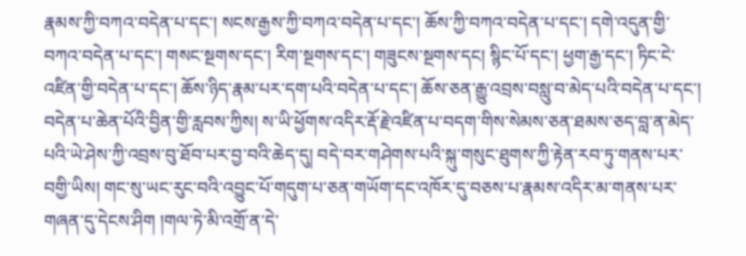རྣམས་ཀྱི་བཀའ་བདེན་པ་དང་། སངས་རྒྱས་ཀྱི་བཀའ་བདེན་པ་དང་། ཆོས་ཀྱི་བཀའ་བདེན་པ་དང་། དགེ་འདུན་གྱི་བཀའ་བདེན་པ་དང་། གསང་སྔགས་དང་། རིག་སྔགས་དང་། གཟུངས་སྔགས་དང། སྙིང་པོ་དང་། ཕྱག་རྒྱ་དང་། ཏིང་ངེ་འཛིན་གྱི་བདེན་པ་དང་། ཆོས་ཉིད་རྣམ་པར་དག་པའི་བདེན་པ་དང་། ཆོས་ཅན་རྒྱུ་འབྲས་བསླུ་བ་མེད་པའི་བདེན་པ་དང་། བདེན་པ་ཆེན་པོའི་བྱིན་གྱི་རླབས་ཀྱིས། ས་ཡི་ཕྱོགས་འདིར་རྡོ་རྗེ་འཛིན་པ་བདག་གིས་སེམས་ཅན་ཐམས་ཅད་བླ་ན་མེད་པའི་ཡེ་ཤེས་ཀྱི་འབྲས་བུ་ཐོབ་པར་བྱ་བའི་ཆེད་དུ། བདེ་བར་གཤེགས་པའི་སྐུ་གསུང་ཐུགས་ཀྱི་རྟེན་རབ་ཏུ་གནས་པར་བགྱི་ཡིས། གང་སུ་ཡང་རུང་བའི་འབྱུང་པོ་གདུག་པ་ཅན་གཡོག་དང་འཁོར་དུ་བཅས་པ་རྣམས་འདིར་མ་གནས་པར་གཞན་དུ་དེངས་ཤིག །གལ་ཏེ་མི་འགྲོ་ན་དེ་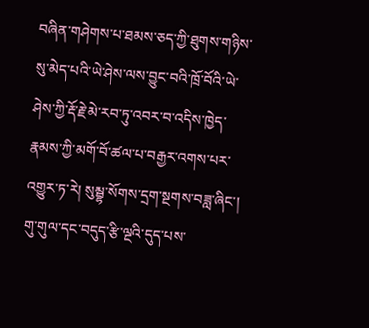བཞིན་གཤེགས་པ་ཐམས་ཅད་ཀྱི་ཐུགས་གཉིས་སུ་མེད་པའི་ཡེ་ཤེས་ལས་བྱུང་བའི་ཁྲོ་བོའི་ཡེ་ཤེས་ཀྱི་རྡོ་རྗེ་མེ་རབ་ཏུ་འབར་བ་འདིས་ཁྱེད་རྣམས་ཀྱི་མགོ་བོ་ཚལ་པ་བརྒྱར་འགས་པར་འགྱུར་ཏ་རེ། སུམྦྷ་སོགས་དྲག་སྔགས་བཟླ་ཞིང་། གུ་གུལ་དང་བདུད་རྩི་ལྔའི་དུད་པས་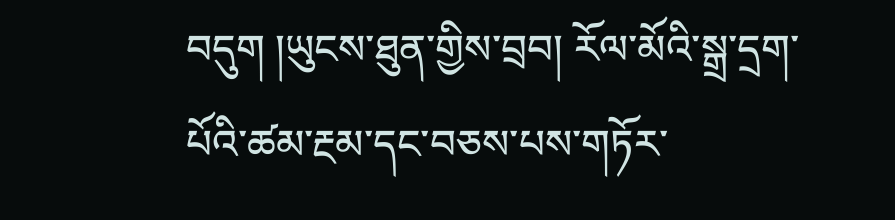བདུག །ཡུངས་ཐུན་གྱིས་བྲབ། རོལ་མོའི་སྒྲ་དྲག་པོའི་ཚམ་རྔམ་དང་བཅས་པས་གཏོར་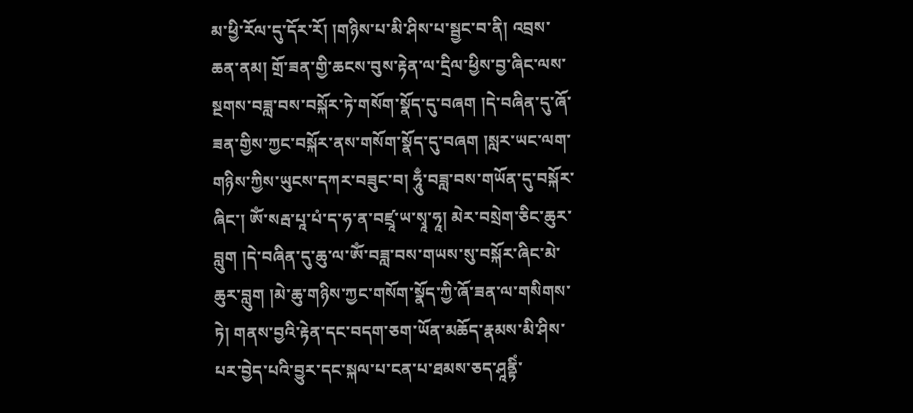མ་ཕྱི་རོལ་དུ་དོར་རོ། །གཉིས་པ་མི་ཤིས་པ་སྦྱང་བ་ནི། འབྲས་ཆན་ནམ། གྲོ་ཟན་གྱི་ཆངས་བུས་རྟེན་ལ་དྲིལ་ཕྱིས་བྱ་ཞིང་ལས་སྔགས་བཟླ་བས་བསྐོར་ཏེ་གསོག་སྣོད་དུ་བཞག །དེ་བཞིན་དུ་ཞོ་ཟན་གྱིས་ཀྱང་བསྐོར་ནས་གསོག་སྣོད་དུ་བཞག །སླར་ཡང་ལག་གཉིས་ཀྱིས་ཡུངས་དཀར་བཟུང་བ། ཧཱུྃ་བཟླ་བས་གཡོན་དུ་བསྐོར་ཞིང་། ཨོཾ་སརྦ་པཱ་པཾ་ད་ཧ་ན་བཛྲཱ་ཡ་སྭཱ་ཧཱ། མེར་བསྲེག་ཅིང་ཆུར་བླུག །དེ་བཞིན་དུ་ཆུ་ལ་ཨོཾ་བཟླ་བས་གཡས་སུ་བསྐོར་ཞིང་མེ་ཆུར་བླུག །མེ་ཆུ་གཉིས་ཀྱང་གསོག་སྣོད་ཀྱི་ཞོ་ཟན་ལ་གསིགས་ཏེ། གནས་བྱའི་རྟེན་དང་བདག་ཅག་ཡོན་མཆོད་རྣམས་མི་ཤིས་པར་བྱེད་པའི་བྱུར་དང་སྐལ་པ་ངན་པ་ཐམས་ཅད་ཤཱནྟིཾ་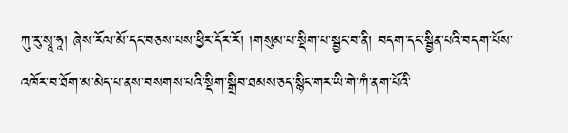ཀུ་རུ་སྭཱ་ཧཱ། ཞེས་རོལ་མོ་དང་བཅས་པས་ཕྱིར་དོར་རོ། །གསུམ་པ་སྡིག་པ་སྦྱང་བ་ནི། བདག་དང་སྦྱིན་པའི་བདག་པོས་འཁོར་བ་ཐོག་མ་མེད་པ་ནས་བསགས་པའི་སྡིག་སྒྲིབ་ཐམས་ཅད་སྙིང་གར་ཡི་གེ་ཀཾ་ནག་པོའི་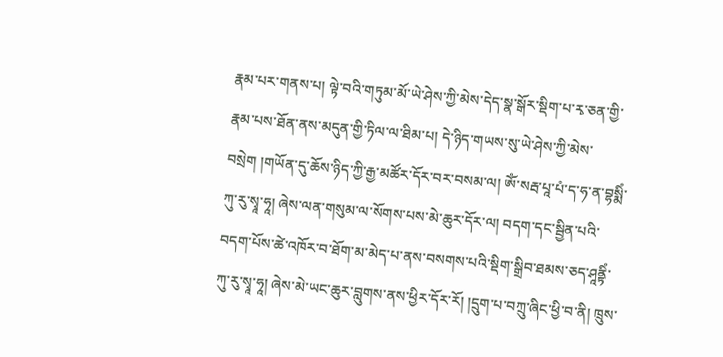རྣམ་པར་གནས་པ། ལྟེ་བའི་གཏུམ་མོ་ཡེ་ཤེས་ཀྱི་མེས་དེད་སྣ་སྒོར་སྡིག་པ་རྭ་ཅན་གྱི་རྣམ་པས་ཐོན་ནས་མདུན་གྱི་ཏིལ་ལ་ཐིམ་པ། དེ་ཉིད་གཡས་སུ་ཡེ་ཤེས་ཀྱི་མེས་བསྲེག །གཡོན་དུ་ཆོས་ཉིད་ཀྱི་རྒྱ་མཚོར་དོར་བར་བསམ་ལ། ཨོཾ་སརྦ་པཱ་པཾ་ད་ཧ་ན་བྷསྨིཾ་ཀུ་རུ་སྭཱ་ཧཱ། ཞེས་ལན་གསུམ་ལ་སོགས་པས་མེ་ཆུར་དོར་ལ། བདག་དང་སྦྱིན་པའི་བདག་པོས་ཚེ་འཁོར་བ་ཐོག་མ་མེད་པ་ནས་བསགས་པའི་སྡིག་སྒྲིབ་ཐམས་ཅད་ཤཱནྟིཾ་ཀུ་རུ་སྭཱ་ཧཱ། ཞེས་མེ་ཡང་ཆུར་བླུགས་ནས་ཕྱིར་དོར་རོ། །དྲུག་པ་བཀྲུ་ཞིང་ཕྱི་བ་ནི། ཁྲུས་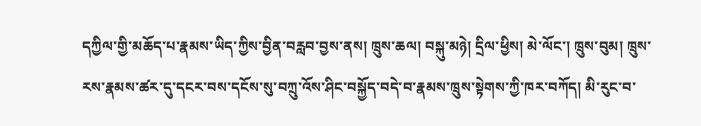དཀྱིལ་གྱི་མཆོད་པ་རྣམས་ཡིད་ཀྱིས་བྱིན་བརླབ་བྱས་ནས། ཁྲུས་ཆལ། བསྐུ་མཉེ། དྲིལ་ཕྱིས། མེ་ལོང་། ཁྲུས་བུམ། ཁྲུས་རས་རྣམས་ཚར་དུ་དངར་བས་དངོས་སུ་བཀྲུ་འོས་ཤིང་བསྐྱོད་བདེ་བ་རྣམས་ཁྲུས་སྟེགས་ཀྱི་ཁར་བཀོད། མི་རུང་བ་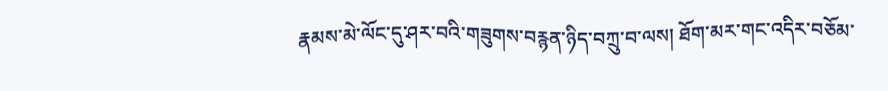རྣམས་མེ་ལོང་དུ་ཤར་བའི་གཟུགས་བརྙན་ཉིད་བཀྲུ་བ་ལས། ཐོག་མར་གང་འདིར་བཅོམ་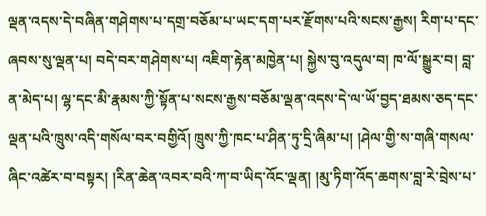ལྡན་འདས་དེ་བཞིན་གཤེགས་པ་དགྲ་བཅོམ་པ་ཡང་དག་པར་རྫོགས་པའི་སངས་རྒྱས། རིག་པ་དང་ཞབས་སུ་ལྡན་པ། བདེ་བར་གཤེགས་པ། འཇིག་རྟེན་མཁྱེན་པ། སྐྱེས་བུ་འདུལ་བ། ཁ་ལོ་སྒྱུར་བ། བླ་ན་མེད་པ། ལྷ་དང་མི་རྣམས་ཀྱི་སྟོན་པ་སངས་རྒྱས་བཅོམ་ལྡན་འདས་དེ་ལ་ཡོ་བྱད་ཐམས་ཅད་དང་ལྡན་པའི་ཁྲུས་འདི་གསོལ་བར་བགྱིའོ། ཁྲུས་ཀྱི་ཁང་པ་ཤིན་ཏུ་དྲི་ཞིམ་པ། །ཤེལ་གྱི་ས་གཞི་གསལ་ཞིང་འཚེར་བ་བསྟར། །རིན་ཆེན་འབར་བའི་ཀ་བ་ཡིད་འོང་ལྡན། །མུ་ཏིག་འོད་ཆགས་བླ་རེ་བྲེས་པ་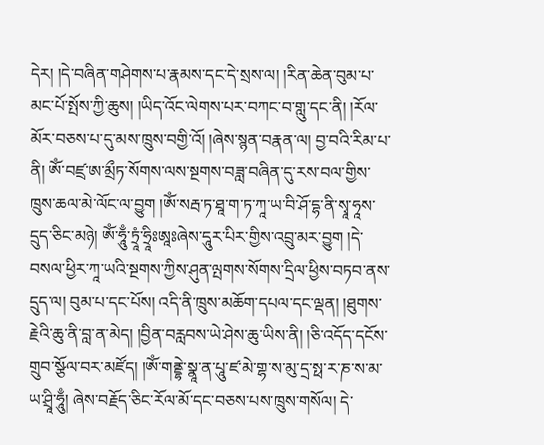དེར། །དེ་བཞིན་གཤེགས་པ་རྣམས་དང་དེ་སྲས་ལ། །རིན་ཆེན་བུམ་པ་མང་པོ་སྤོས་ཀྱི་ཆུས། །ཡིད་འོང་ལེགས་པར་བཀང་བ་གླུ་དང་ནི། །རོལ་མོར་བཅས་པ་དུ་མས་ཁྲུས་བགྱི་འོ། །ཞེས་སྙན་བརྣན་ལ། བྱ་བའི་རིམ་པ་ནི། ཨོཾ་བཛྲ་ཨ་མྲྀཏ་སོགས་ལས་སྔགས་བཟླ་བཞིན་དུ་རས་བལ་གྱིས་ཁྲུས་ཆལ་མེ་ལོང་ལ་བྱུག །ཨོཾ་སརྦ་ཏ་ཐཱ་ག་ཏ་ཀཱ་ཡ་བི་ཤོ་དྷ་ནི་སྭཱ་ཧཱས་དྲུད་ཅིང་མཉེ། ཨོཾ་ཧཱུྃ་ཏྲཱཾ་ཧྲཱིཿཨཱཿཞེས་དཱུར་པིར་གྱིས་འབྲུ་མར་བྱུག །དེ་བསལ་ཕྱིར་ཀཱ་ཡའི་སྔགས་ཀྱིས་ཤུན་ལྤགས་སོགས་དྲིལ་ཕྱིས་བཏབ་ནས་དྲུད་ལ། བུམ་པ་དང་པོས། འདི་ནི་ཁྲུས་མཆོག་དཔལ་དང་ལྡན། །ཐུགས་རྗེའི་ཆུ་ནི་བླ་ན་མེད། །བྱིན་བརླབས་ཡེ་ཤེས་ཆུ་ཡིས་ནི། །ཅི་འདོད་དངོས་གྲུབ་སྩོལ་བར་མཛོད། །ཨོཾ་གནྡྷེ་སྣཱ་ན་པཱུ་ཛ་མེ་གྷ་ས་མུ་དྲ་སྥ་ར་ཎ་ས་མ་ཡ་ཤྲཱི་ཧཱུྃ། ཞེས་བརྗོད་ཅིང་རོལ་མོ་དང་བཅས་པས་ཁྲུས་གསོལ། དེ་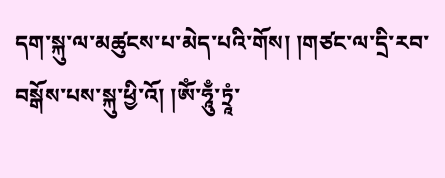དག་སྐུ་ལ་མཚུངས་པ་མེད་པའི་གོས། །གཙང་ལ་དྲི་རབ་བསྒོས་པས་སྐུ་ཕྱི་འོ། །ཨོཾ་ཧཱུྃ་ཏྲཱཾ་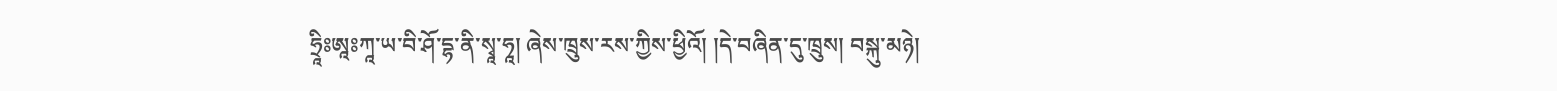ཧྲཱིཿཨཱཿཀཱ་ཡ་བི་ཤོ་དྷ་ནི་སྭཱ་ཧཱ། ཞེས་ཁྲུས་རས་ཀྱིས་ཕྱིའོ། །དེ་བཞིན་དུ་ཁྲུས། བསྐུ་མཉེ།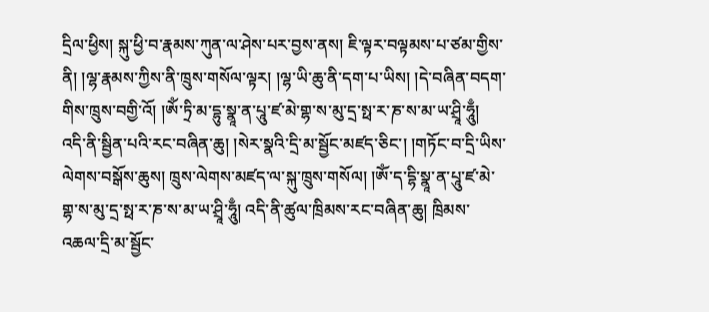དྲིལ་ཕྱིས། སྐུ་ཕྱི་བ་རྣམས་ཀུན་ལ་ཤེས་པར་བྱས་ནས། ཇི་ལྟར་བལྟམས་པ་ཙམ་གྱིས་ནི། །ལྷ་རྣམས་ཀྱིས་ནི་ཁྲུས་གསོལ་ལྟར། །ལྷ་ཡི་ཆུ་ནི་དག་པ་ཡིས། །དེ་བཞིན་བདག་གིས་ཁྲུས་བགྱི་འོ། །ཨོཾ་ཏྲི་མ་དྷུ་སྣཱ་ན་པཱུ་ཛ་མེ་གྷ་ས་མུ་དྲ་སྥ་ར་ཎ་ས་མ་ཡ་ཤྲཱི་ཧཱུྃ། འདི་ནི་སྦྱིན་པའི་རང་བཞིན་ཆུ། །སེར་སྣའི་དྲི་མ་སྦྱོང་མཛད་ཅིང་། །གཏོང་བ་དྲི་ཡིས་ལེགས་བསྒོས་ཆུས། ཁྲུས་ལེགས་མཛད་ལ་སྐུ་ཁྲུས་གསོལ། །ཨོཾ་ད་དྷི་སྣཱ་ན་པཱུ་ཛ་མེ་གྷ་ས་མུ་དྲ་སྥ་ར་ཎ་ས་མ་ཡ་ཤྲཱི་ཧཱུྃ། འདི་ནི་ཚུལ་ཁྲིམས་རང་བཞིན་ཆུ། ཁྲིམས་འཆལ་དྲི་མ་སྦྱོང་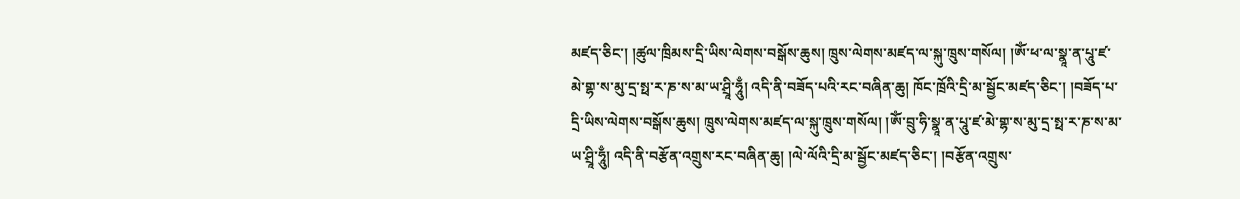མཛད་ཅིང་། །ཚུལ་ཁྲིམས་དྲི་ཡིས་ལེགས་བསྒོས་ཆུས། ཁྲུས་ལེགས་མཛད་ལ་སྐུ་ཁྲུས་གསོལ། །ཨོཾ་ཕ་ལ་སྣཱ་ན་པཱུ་ཛ་མེ་གྷ་ས་མུ་དྲ་སྥ་ར་ཎ་ས་མ་ཡ་ཤྲཱི་ཧཱུྃ། འདི་ནི་བཟོད་པའི་རང་བཞིན་ཆུ། ཁོང་ཁྲོའི་དྲི་མ་སྦྱོང་མཛད་ཅིང་། །བཟོད་པ་དྲི་ཡིས་ལེགས་བསྒོས་ཆུས། ཁྲུས་ལེགས་མཛད་ལ་སྐུ་ཁྲུས་གསོལ། །ཨོཾ་བྲུ་ཧི་སྣཱ་ན་པཱུ་ཛ་མེ་གྷ་ས་མུ་དྲ་སྥ་ར་ཎ་ས་མ་ཡ་ཤྲཱི་ཧཱུྃ། འདི་ནི་བརྩོན་འགྲུས་རང་བཞིན་ཆུ། །ལེ་ལོའི་དྲི་མ་སྦྱོང་མཛད་ཅིང་། །བརྩོན་འགྲུས་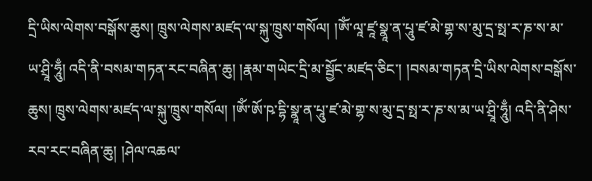དྲི་ཡིས་ལེགས་བསྒོས་ཆུས། ཁྲུས་ལེགས་མཛད་ལ་སྐུ་ཁྲུས་གསོལ། །ཨོཾ་ལཱ་ཛཱ་སྣཱ་ན་པཱུ་ཛ་མེ་གྷ་ས་མུ་དྲ་སྥ་ར་ཎ་ས་མ་ཡ་ཤྲཱི་ཧཱུྃ། འདི་ནི་བསམ་གཏན་རང་བཞིན་ཆུ། །རྣམ་གཡེང་དྲི་མ་སྦྱོང་མཛད་ཅིང་། །བསམ་གཏན་དྲི་ཡིས་ལེགས་བསྒོས་ཆུས། ཁྲུས་ལེགས་མཛད་ལ་སྐུ་ཁྲུས་གསོལ། །ཨོཾ་ཨོ་ཥ་དྷི་སྣཱ་ན་པཱུ་ཛ་མེ་གྷ་ས་མུ་དྲ་སྥ་ར་ཎ་ས་མ་ཡ་ཤྲཱི་ཧཱུྃ། འདི་ནི་ཤེས་རབ་རང་བཞིན་ཆུ། །ཤེལ་འཆལ་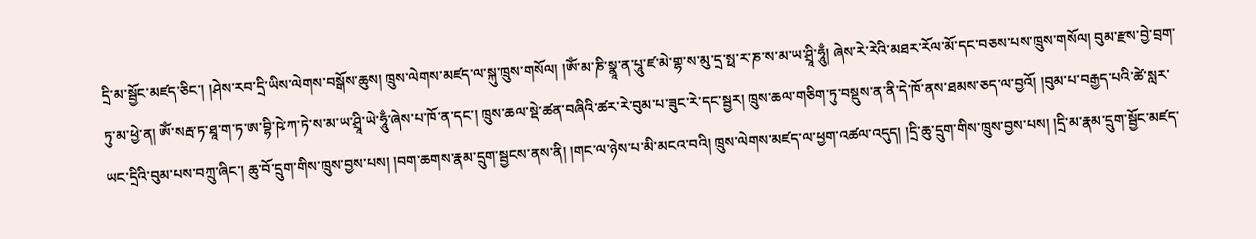དྲི་མ་སྦྱོང་མཛད་ཅིང་། །ཤེས་རབ་དྲི་ཡིས་ལེགས་བསྒོས་ཆུས། ཁྲུས་ལེགས་མཛད་ལ་སྐུ་ཁྲུས་གསོལ། །ཨོཾ་མ་ཎི་སྣཱ་ན་པཱུ་ཛ་མེ་གྷ་ས་མུ་དྲ་སྥ་ར་ཎ་ས་མ་ཡ་ཤྲཱི་ཧཱུྃ། ཞེས་རེ་རེའི་མཐར་རོལ་མོ་དང་བཅས་པས་ཁྲུས་གསོལ། བུམ་རྫས་བྱེ་བྲག་ཏུ་མ་ཕྱེ་ན། ཨོཾ་སརྦ་ཏ་ཐཱ་ག་ཏ་ཨ་བྷི་ཥེ་ཀ་ཏེ་ས་མ་ཡ་ཤྲཱི་ཡེ་ཧཱུྃ་ཞེས་པ་ཁོ་ན་དང་། ཁྲུས་ཆལ་སྡེ་ཚན་བཞིའི་ཚར་རེ་བུམ་པ་ཟུང་རེ་དང་སྦྱར། ཁྲུས་ཆལ་གཅིག་ཏུ་བསྡུས་ན་ནི་དེ་ཁོ་ནས་ཐམས་ཅད་ལ་བྱའོ། །བུམ་པ་བརྒྱད་པའི་ཚེ་སླར་ཡང་དྲིའི་བུམ་པས་བཀྲུ་ཞིང་། ཆུ་བོ་དྲུག་གིས་ཁྲུས་བྱས་པས། །བག་ཆགས་རྣམ་དྲུག་སྦྱངས་ནས་ནི། །གང་ལ་ཉེས་པ་མི་མངའ་བའི། ཁྲུས་ལེགས་མཛད་ལ་ཕྱག་འཚལ་འདུད། །དྲི་ཆུ་དྲུག་གིས་ཁྲུས་བྱས་པས། །དྲི་མ་རྣམ་དྲུག་སྦྱོང་མཛད་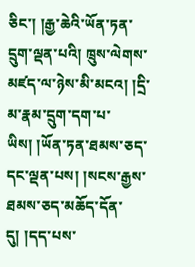ཅིང་། །རྒྱ་ཆེའི་ཡོན་ཏན་དྲུག་ལྡན་པའི། ཁྲུས་ལེགས་མཛད་ལ་ཉེས་མི་མངའ། །དྲི་མ་རྣམ་དྲུག་དག་པ་ཡིས། །ཡོན་ཏན་ཐམས་ཅད་དང་ལྡན་པས། །སངས་རྒྱས་ཐམས་ཅད་མཆོད་དོན་དུ། །དད་པས་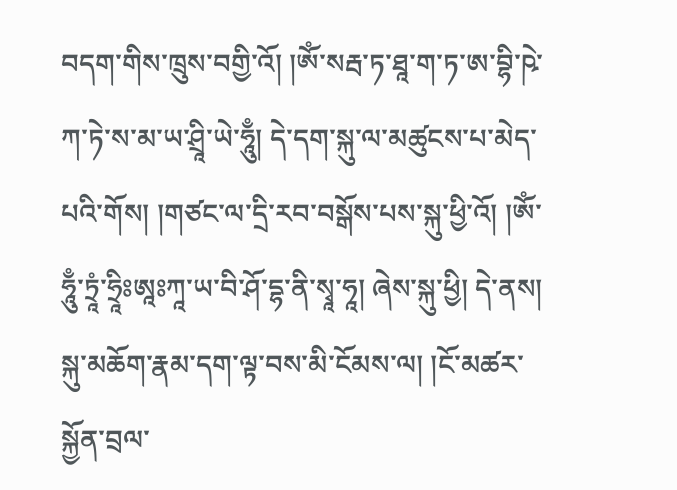བདག་གིས་ཁྲུས་བགྱི་འོ། །ཨོཾ་སརྦ་ཏ་ཐཱ་ག་ཏ་ཨ་བྷི་ཥེ་ཀ་ཏེ་ས་མ་ཡ་ཤྲཱི་ཡེ་ཧཱུྃ། དེ་དག་སྐུ་ལ་མཚུངས་པ་མེད་པའི་གོས། །གཙང་ལ་དྲི་རབ་བསྒོས་པས་སྐུ་ཕྱི་འོ། །ཨོཾ་ཧཱུྃ་ཏྲཱཾ་ཧྲཱིཿཨཱཿཀཱ་ཡ་བི་ཤོ་དྷ་ནི་སྭཱ་ཧཱ། ཞེས་སྐུ་ཕྱི། དེ་ནས། སྐུ་མཆོག་རྣམ་དག་ལྟ་བས་མི་ངོམས་ལ། །ངོ་མཚར་སྐྱོན་བྲལ་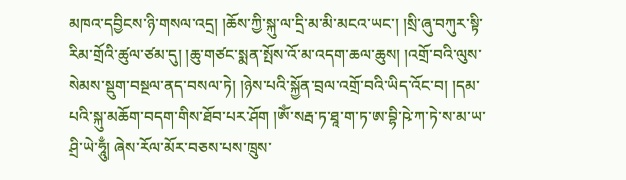མཁའ་དབྱིངས་ཉི་གསལ་འདྲ། །ཆོས་ཀྱི་སྐུ་ལ་དྲི་མ་མི་མངའ་ཡང་། །སྲི་ཞུ་བཀུར་སྟི་རིམ་གྲོའི་ཚུལ་ཙམ་དུ། །ཆུ་གཙང་སྨན་སྤོས་འོ་མ་འདག་ཆལ་ཆུས། །འགྲོ་བའི་ལུས་སེམས་སྡུག་བསྔལ་ནད་བསལ་ཏེ། །ཉེས་པའི་སྐྱོན་བྲལ་འགྲོ་བའི་ཡིད་འོང་བ། །དམ་པའི་སྐུ་མཆོག་བདག་གིས་ཐོབ་པར་ཤོག །ཨོཾ་སརྦ་ཏ་ཐཱ་ག་ཏ་ཨ་བྷི་ཥེ་ཀ་ཏེ་ས་མ་ཡ་ཤྲི་ཡེ་ཧཱུྃ། ཞེས་རོལ་མོར་བཅས་པས་ཁྲུས་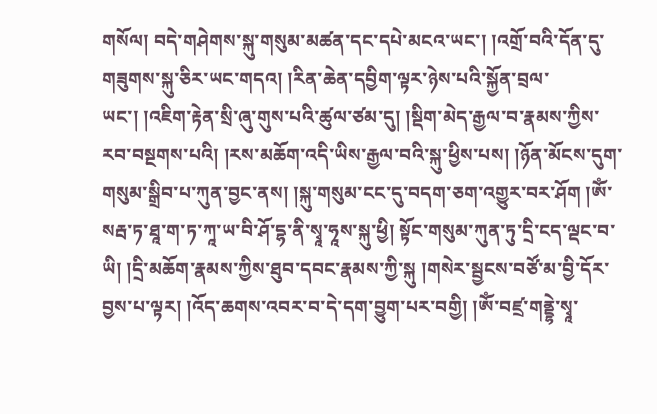གསོལ། བདེ་གཤེགས་སྐུ་གསུམ་མཚན་དང་དཔེ་མངའ་ཡང་། །འགྲོ་བའི་དོན་དུ་གཟུགས་སྐུ་ཅིར་ཡང་གདའ། །རིན་ཆེན་དབྱིག་ལྟར་ཉེས་པའི་སྐྱོན་བྲལ་ཡང་། །འཇིག་རྟེན་སྲི་ཞུ་གུས་པའི་ཚུལ་ཙམ་དུ། །སྡིག་མེད་རྒྱལ་བ་རྣམས་ཀྱིས་རབ་བསྔགས་པའི། །རས་མཆོག་འདི་ཡིས་རྒྱལ་བའི་སྐུ་ཕྱིས་པས། །ཉོན་མོངས་དུག་གསུམ་སྒྲིབ་པ་ཀུན་བྱང་ནས། །སྐུ་གསུམ་ངང་དུ་བདག་ཅག་འགྱུར་བར་ཤོག །ཨོཾ་སརྦ་ཏ་ཐཱ་ག་ཏ་ཀཱ་ཡ་བི་ཤོ་དྷ་ནི་སྭཱ་ཧཱས་སྐུ་ཕྱི། སྟོང་གསུམ་ཀུན་ཏུ་དྲི་ངད་ལྡང་བ་ཡི། །དྲི་མཆོག་རྣམས་ཀྱིས་ཐུབ་དབང་རྣམས་ཀྱི་སྐུ །གསེར་སྦྱངས་བཙོ་མ་བྱི་དོར་བྱས་པ་ལྟར། །འོད་ཆགས་འབར་བ་དེ་དག་བྱུག་པར་བགྱི། །ཨོཾ་བཛྲ་གནྡྷེ་སྭཱ་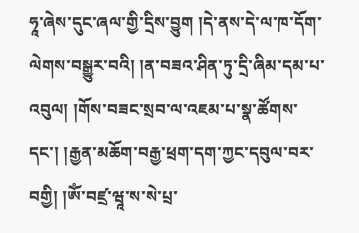ཧཱ་ཞེས་དུང་ཞལ་གྱི་དྲིས་བྱུག །དེ་ནས་དེ་ལ་ཁ་དོག་ལེགས་བསྒྱུར་བའི། །ན་བཟའ་ཤིན་ཏུ་དྲི་ཞིམ་དམ་པ་འབུལ། །གོས་བཟང་སྲབ་ལ་འཇམ་པ་སྣ་ཚོགས་དང་། །རྒྱན་མཆོག་བརྒྱ་ཕྲག་དག་ཀྱང་དབུལ་བར་བགྱི། །ཨོཾ་བཛྲ་ཝཱ་ས་སེ་པྲ་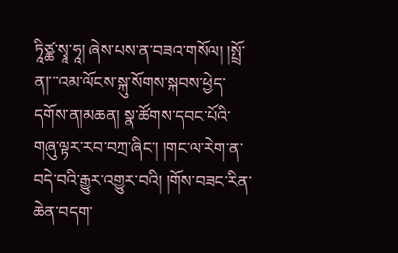ཏཱིཙྪ་སྭཱ་ཧཱ། ཞེས་པས་ན་བཟའ་གསོལ། །སྤྲོ་ན།་་་འམ་ལོངས་སྐུ་སོགས་སྐབས་ཕྱེད་དགོས་ན།མཆན། སྣ་ཚོགས་དབང་པོའི་གཞུ་ལྟར་རབ་བཀྲ་ཞིང་། །གང་ལ་རེག་ན་བདེ་བའི་རྒྱུར་འགྱུར་བའི། །གོས་བཟང་རིན་ཆེན་བདག་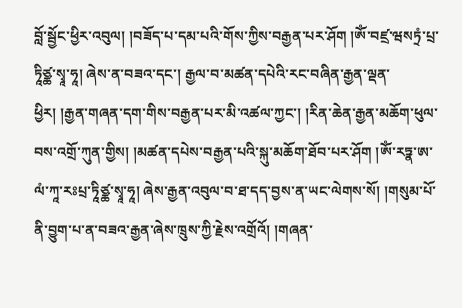བློ་སྦྱོང་ཕྱིར་འབུལ། །བཟོད་པ་དམ་པའི་གོས་ཀྱིས་བརྒྱན་པར་ཤོག །ཨོཾ་བཛྲ་ཝསཏྲཾ་པྲ་ཏཱིཙྪ་སྭཱ་ཧཱ། ཞེས་ན་བཟའ་དང་། རྒྱལ་བ་མཚན་དཔེའི་རང་བཞིན་རྒྱན་ལྡན་ཕྱིར། །རྒྱན་གཞན་དག་གིས་བརྒྱན་པར་མི་འཚལ་ཀྱང་། །རིན་ཆེན་རྒྱན་མཆོག་ཕུལ་བས་འགྲོ་ཀུན་གྱིས། །མཚན་དཔེས་བརྒྱན་པའི་སྐུ་མཆོག་ཐོབ་པར་ཤོག །ཨོཾ་རཏྣ་ཨ་ལཾ་ཀཱ་རཿཔྲ་ཏཱིཙྪ་སྭཱ་ཧཱ། ཞེས་རྒྱན་འབུལ་བ་ཐ་དད་བྱས་ན་ཡང་ལེགས་སོ། །གསུམ་པོ་ནི་བྱུག་པ་ན་བཟའ་རྒྱན་ཞེས་ཁྲུས་ཀྱི་རྗེས་འགྲོའོ། །གཞན་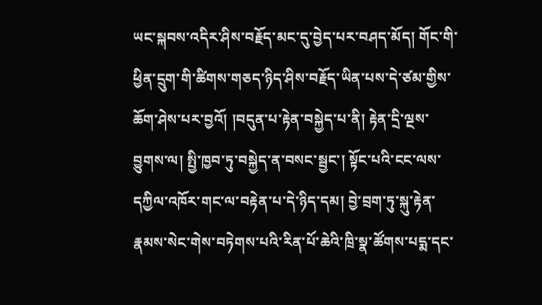ཡང་སྐབས་འདིར་ཤིས་བརྗོད་མང་དུ་བྱེད་པར་བཤད་མོད། གོང་གི་ཕྱིན་དྲུག་གི་ཚིགས་གཅད་ཉིད་ཤིས་བརྗོད་ཡིན་པས་དེ་ཙམ་གྱིས་ཆོག་ཤེས་པར་བྱའོ། །བདུན་པ་རྟེན་བསྐྱེད་པ་ནི། རྟེན་དྲི་ལྔས་བྱུགས་ལ། སྤྱི་ཁྱབ་ཏུ་བསྐྱེད་ན་བསང་སྦྱང་། སྟོང་པའི་ངང་ལས་དཀྱིལ་འཁོར་གང་ལ་བརྟེན་པ་དེ་ཉིད་དམ། བྱེ་བྲག་ཏུ་སྐུ་རྟེན་རྣམས་སེང་གེས་བཏེགས་པའི་རིན་པོ་ཆེའི་ཁྲི་སྣ་ཚོགས་པདྨ་དང་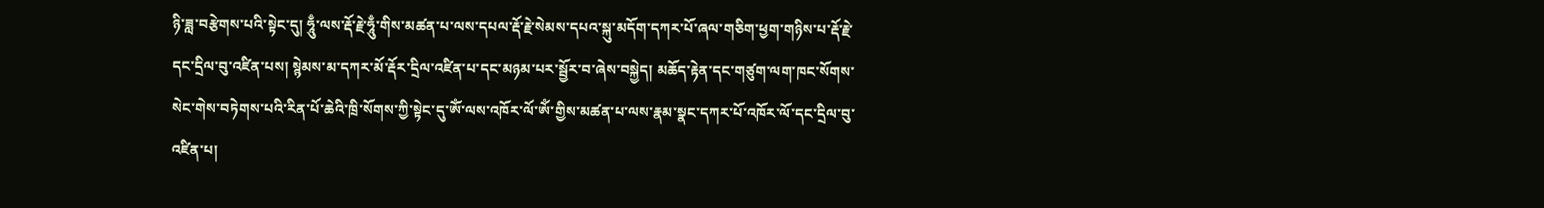ཉི་ཟླ་བརྩེགས་པའི་སྟེང་དུ། ཧཱུྃ་ལས་རྡོ་རྗེ་ཧཱུྃ་གིས་མཚན་པ་ལས་དཔལ་རྡོ་རྗེ་སེམས་དཔའ་སྐུ་མདོག་དཀར་པོ་ཞལ་གཅིག་ཕྱག་གཉིས་པ་རྡོ་རྗེ་དང་དྲིལ་བུ་འཛིན་པས། སྙེམས་མ་དཀར་མོ་རྡོར་དྲིལ་འཛིན་པ་དང་མཉམ་པར་སྦྱོར་བ་ཞེས་བསྐྱེད། མཆོད་རྟེན་དང་གཙུག་ལག་ཁང་སོགས་སེང་གེས་བཏེགས་པའི་རིན་པོ་ཆེའི་ཁྲི་སོགས་ཀྱི་སྟེང་དུ་ཨོཾ་ལས་འཁོར་ལོ་ཨོཾ་གྱིས་མཚན་པ་ལས་རྣམ་སྣང་དཀར་པོ་འཁོར་ལོ་དང་དྲིལ་བུ་འཛིན་པ།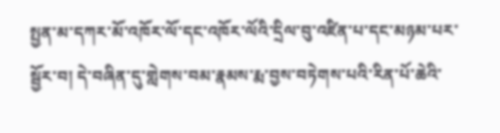སྤྱན་མ་དཀར་མོ་འཁོར་ལོ་དང་འཁོར་ལོའི་དྲིལ་བུ་འཛིན་པ་དང་མཉམ་པར་སྦྱོར་བ། དེ་བཞིན་དུ་གླེགས་བམ་རྣམས་རྨ་བྱས་བཏེགས་པའི་རིན་པོ་ཆེའི་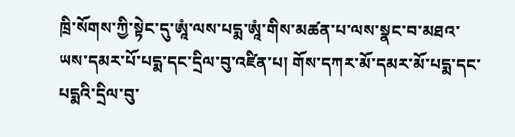ཁྲི་སོགས་ཀྱི་སྟེང་དུ་ཨཱཾ་ལས་པདྨ་ཨཱཾ་གིས་མཚན་པ་ལས་སྣང་བ་མཐའ་ཡས་དམར་པོ་པདྨ་དང་དྲིལ་བུ་འཛིན་པ། གོས་དཀར་མོ་དམར་མོ་པདྨ་དང་པདྨའི་དྲིལ་བུ་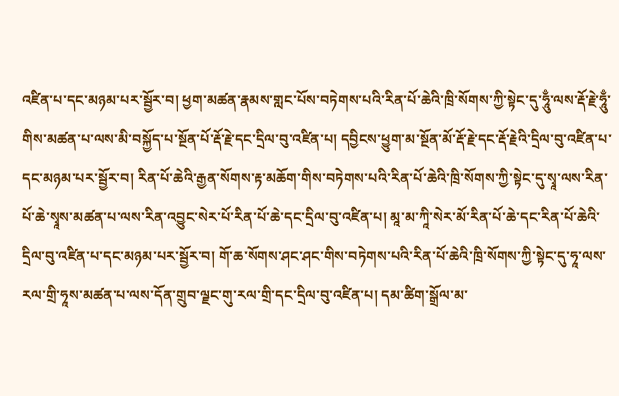འཛིན་པ་དང་མཉམ་པར་སྦྱོར་བ། ཕྱག་མཚན་རྣམས་གླང་པོས་བཏེགས་པའི་རིན་པོ་ཆེའི་ཁྲི་སོགས་ཀྱི་སྟེང་དུ་ཧཱུྃ་ལས་རྡོ་རྗེ་ཧཱུྃ་གིས་མཚན་པ་ལས་མི་བསྐྱོད་པ་སྔོན་པོ་རྡོ་རྗེ་དང་དྲིལ་བུ་འཛིན་པ། དབྱིངས་ཕྱུག་མ་སྔོན་མོ་རྡོ་རྗེ་དང་རྡོ་རྗེའི་དྲིལ་བུ་འཛིན་པ་དང་མཉམ་པར་སྦྱོར་བ། རིན་པོ་ཆེའི་རྒྱན་སོགས་རྟ་མཆོག་གིས་བཏེགས་པའི་རིན་པོ་ཆེའི་ཁྲི་སོགས་ཀྱི་སྟེང་དུ་སྭཱ་ལས་རིན་པོ་ཆེ་སྭཱས་མཚན་པ་ལས་རིན་འབྱུང་སེར་པོ་རིན་པོ་ཆེ་དང་དྲིལ་བུ་འཛིན་པ། མཱ་མ་ཀཱི་སེར་མོ་རིན་པོ་ཆེ་དང་རིན་པོ་ཆེའི་དྲིལ་བུ་འཛིན་པ་དང་མཉམ་པར་སྦྱོར་བ། གོ་ཆ་སོགས་ཤང་ཤང་གིས་བཏེགས་པའི་རིན་པོ་ཆེའི་ཁྲི་སོགས་ཀྱི་སྟེང་དུ་ཧཱ་ལས་རལ་གྲི་ཧཱས་མཚན་པ་ལས་དོན་གྲུབ་ལྗང་གུ་རལ་གྲི་དང་དྲིལ་བུ་འཛིན་པ། དམ་ཚིག་སྒྲོལ་མ་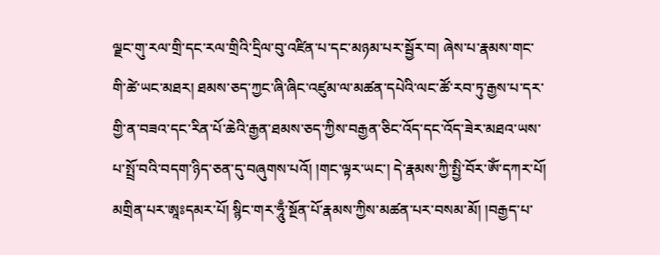ལྗང་གུ་རལ་གྲི་དང་རལ་གྲིའི་དྲིལ་བུ་འཛིན་པ་དང་མཉམ་པར་སྦྱོར་བ། ཞེས་པ་རྣམས་གང་གི་ཚེ་ཡང་མཐར། ཐམས་ཅད་ཀྱང་ཞི་ཞིང་འཛུམ་ལ་མཚན་དཔེའི་ལང་ཚོ་རབ་ཏུ་རྒྱས་པ་དར་གྱི་ན་བཟའ་དང་རིན་པོ་ཆེའི་རྒྱན་ཐམས་ཅད་ཀྱིས་བརྒྱན་ཅིང་འོད་དང་འོད་ཟེར་མཐའ་ཡས་པ་སྤྲོ་བའི་བདག་ཉིད་ཅན་དུ་བཞུགས་པའོ། །གང་ལྟར་ཡང་། དེ་རྣམས་ཀྱི་སྤྱི་བོར་ཨོཾ་དཀར་པོ། མགྲིན་པར་ཨཱཿདམར་པོ། སྙིང་གར་ཧཱུྃ་སྔོན་པོ་རྣམས་ཀྱིས་མཚན་པར་བསམ་མོ། །བརྒྱད་པ་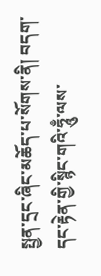སྤྱན་དྲང་ཞིང་མཆོད་པ་སོགས་ནི། བདག་དང་རྟེན་གྱི་སྙིང་གའི་ཧཱུྃ་ལས་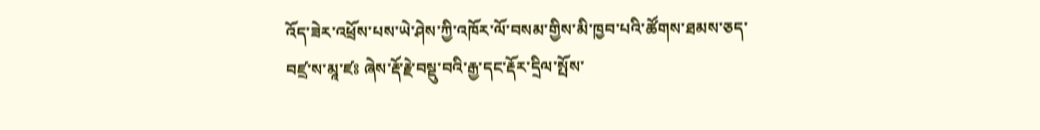འོད་ཟེར་འཕྲོས་པས་ཡེ་ཤེས་ཀྱི་འཁོར་ལོ་བསམ་གྱིས་མི་ཁྱབ་པའི་ཚོགས་ཐམས་ཅད་བཛྲ་ས་མཱ་ཛཿ ཞེས་རྡོ་རྗེ་བསྡུ་བའི་རྒྱ་དང་རྡོར་དྲིལ་སྤོས་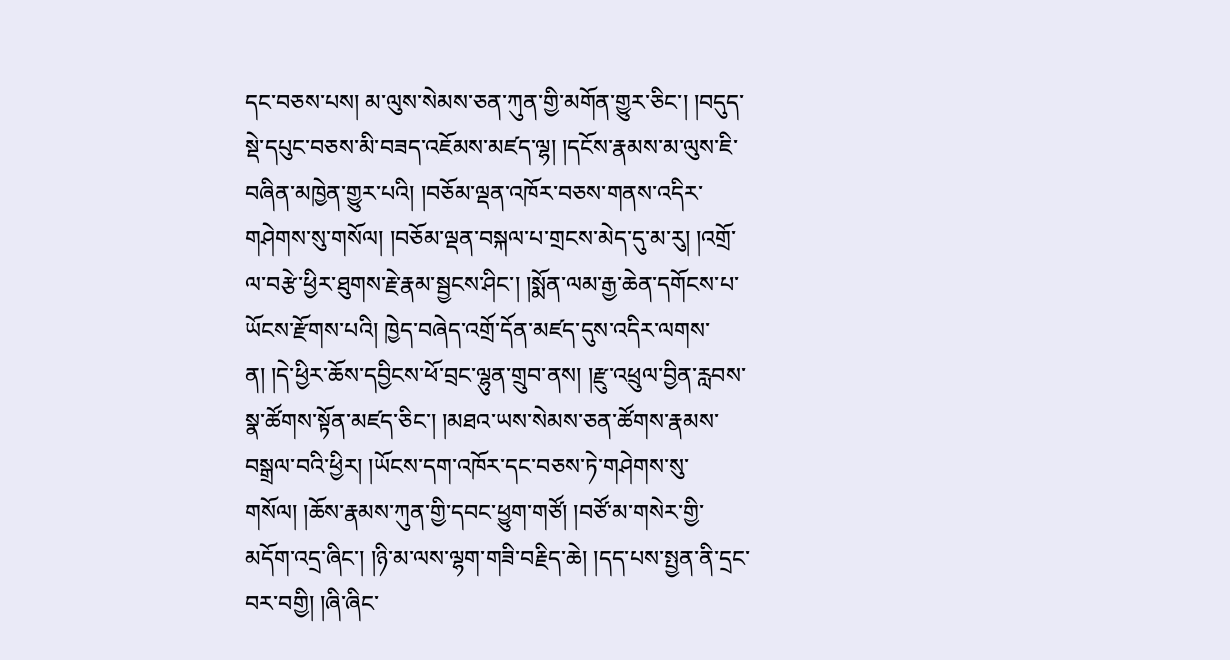དང་བཅས་པས། མ་ལུས་སེམས་ཅན་ཀུན་གྱི་མགོན་གྱུར་ཅིང་། །བདུད་སྡེ་དཔུང་བཅས་མི་བཟད་འཇོམས་མཛད་ལྷ། །དངོས་རྣམས་མ་ལུས་ཇི་བཞིན་མཁྱེན་གྱུར་པའི། །བཅོམ་ལྡན་འཁོར་བཅས་གནས་འདིར་གཤེགས་སུ་གསོལ། །བཅོམ་ལྡན་བསྐལ་པ་གྲངས་མེད་དུ་མ་རུ། །འགྲོ་ལ་བརྩེ་ཕྱིར་ཐུགས་རྗེ་རྣམ་སྦྱངས་ཤིང་། །སྨོན་ལམ་རྒྱ་ཆེན་དགོངས་པ་ཡོངས་རྫོགས་པའི། ཁྱེད་བཞེད་འགྲོ་དོན་མཛད་དུས་འདིར་ལགས་ན། །དེ་ཕྱིར་ཆོས་དབྱིངས་ཕོ་བྲང་ལྷུན་གྲུབ་ནས། །རྫུ་འཕྲུལ་བྱིན་རླབས་སྣ་ཚོགས་སྟོན་མཛད་ཅིང་། །མཐའ་ཡས་སེམས་ཅན་ཚོགས་རྣམས་བསྒྲལ་བའི་ཕྱིར། །ཡོངས་དག་འཁོར་དང་བཅས་ཏེ་གཤེགས་སུ་གསོལ། །ཆོས་རྣམས་ཀུན་གྱི་དབང་ཕྱུག་གཙོ། །བཙོ་མ་གསེར་གྱི་མདོག་འདྲ་ཞིང་། །ཉི་མ་ལས་ལྷག་གཟི་བརྗིད་ཆེ། །དད་པས་སྤྱན་ནི་དྲང་བར་བགྱི། །ཞི་ཞིང་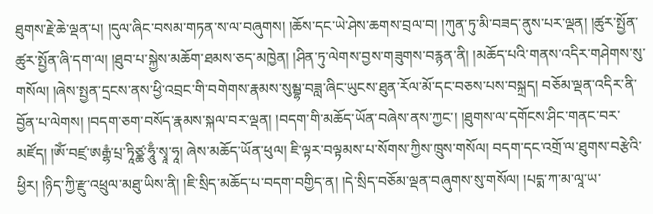ཐུགས་རྗེ་ཆེ་ལྡན་པ། །དུལ་ཞིང་བསམ་གཏན་ས་ལ་བཞུགས། །ཆོས་དང་ཡེ་ཤེས་ཆགས་བྲལ་བ། །ཀུན་ཏུ་མི་བཟད་ནུས་པར་ལྡན། །ཚུར་སྤྱོན་ཚུར་སྤྱོན་ཞི་དག་ལ། །ཐུབ་པ་སྐྱེས་མཆོག་ཐམས་ཅད་མཁྱེན། །ཤིན་ཏུ་ལེགས་བྱས་གཟུགས་བརྙན་ནི། །མཆོད་པའི་གནས་འདིར་གཤེགས་སུ་གསོལ། །ཞེས་སྤྱན་དྲངས་ནས་ཕྱི་འབྲང་གི་བགེགས་རྣམས་སུམྦྷ་བཟླ་ཞིང་ཡུངས་ཐུན་རོལ་མོ་དང་བཅས་པས་བསྐྲད། བཅོམ་ལྡན་འདིར་ནི་བྱོན་པ་ལེགས། །བདག་ཅག་བསོད་རྣམས་སྐལ་བར་ལྡན། །བདག་གི་མཆོད་ཡོན་བཞེས་ནས་ཀྱང་། །ཐུགས་ལ་དགོངས་ཤིང་གནང་བར་མཛོད། །ཨོཾ་བཛྲ་ཨརྒྷཾ་པྲ་ཏཱིཙྪ་ཧཱུྃ་སྭཱ་ཧཱ། ཞེས་མཆོད་ཡོན་ཕུལ། ཇི་ལྟར་བལྟམས་པ་སོགས་ཀྱིས་ཁྲུས་གསོལ། བདག་དང་འགྲོ་ལ་ཐུགས་བརྩེའི་ཕྱིར། །ཉིད་ཀྱི་རྫུ་འཕྲུལ་མཐུ་ཡིས་ནི། །ཇི་སྲིད་མཆོད་པ་བདག་བགྱིད་ན། །དེ་སྲིད་བཅོམ་ལྡན་བཞུགས་སུ་གསོལ། །པདྨ་ཀ་མ་ལཱ་ཡ་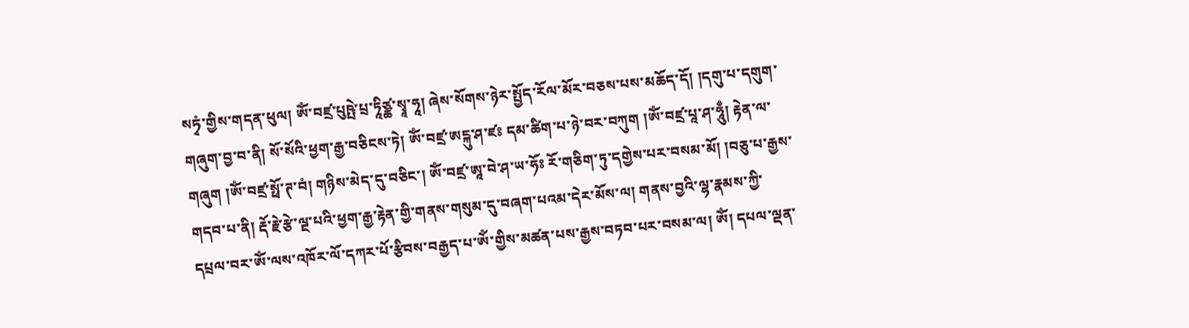སཏྭཾ་གྱིས་གདན་ཕུལ། ཨོཾ་བཛྲ་པུཥྤེ་པྲ་ཏཱིཙྪ་སྭཱ་ཧཱ། ཞེས་སོགས་ཉེར་སྤྱོད་རོལ་མོར་བཅས་པས་མཆོད་དོ། །དགུ་པ་དགུག་གཞུག་བྱ་བ་ནི། སོ་སོའི་ཕྱག་རྒྱ་བཅིངས་ཏེ། ཨོཾ་བཛྲ་ཨངྐུ་ཤ་ཛཿ དམ་ཚིག་པ་ཉེ་བར་བཀུག །ཨོཾ་བཛྲ་པཱ་ཤ་ཧཱུྃ། རྟེན་ལ་གཞུག །ཨོཾ་བཛྲ་སྥོ་ཊ་བཾ། གཉིས་མེད་དུ་བཅིང་། ཨོཾ་བཛྲ་ཨཱ་བེ་ཤ་ཡ་ཧོཿ རོ་གཅིག་ཏུ་དགྱེས་པར་བསམ་མོ། །བཅུ་པ་རྒྱས་གདབ་པ་ནི། རྡོ་རྗེ་རྩེ་ལྔ་པའི་ཕྱག་རྒྱ་རྟེན་གྱི་གནས་གསུམ་དུ་བཞག་པའམ་དེར་མོས་ལ། གནས་བྱའི་ལྷ་རྣམས་ཀྱི་དཔྲལ་བར་ཨོཾ་ལས་འཁོར་ལོ་དཀར་པོ་རྩིབས་བརྒྱད་པ་ཨོཾ་གྱིས་མཚན་པས་རྒྱས་བཏབ་པར་བསམ་ལ། ཨོཾ། དཔལ་ལྡན་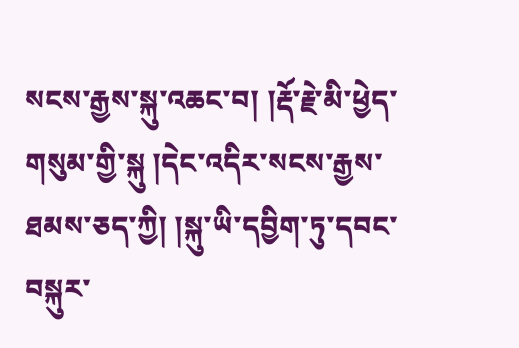སངས་རྒྱས་སྐུ་འཆང་བ། །རྡོ་རྗེ་མི་ཕྱེད་གསུམ་གྱི་སྐུ །དེང་འདིར་སངས་རྒྱས་ཐམས་ཅད་ཀྱི། །སྐུ་ཡི་དབྱིག་ཏུ་དབང་བསྐུར་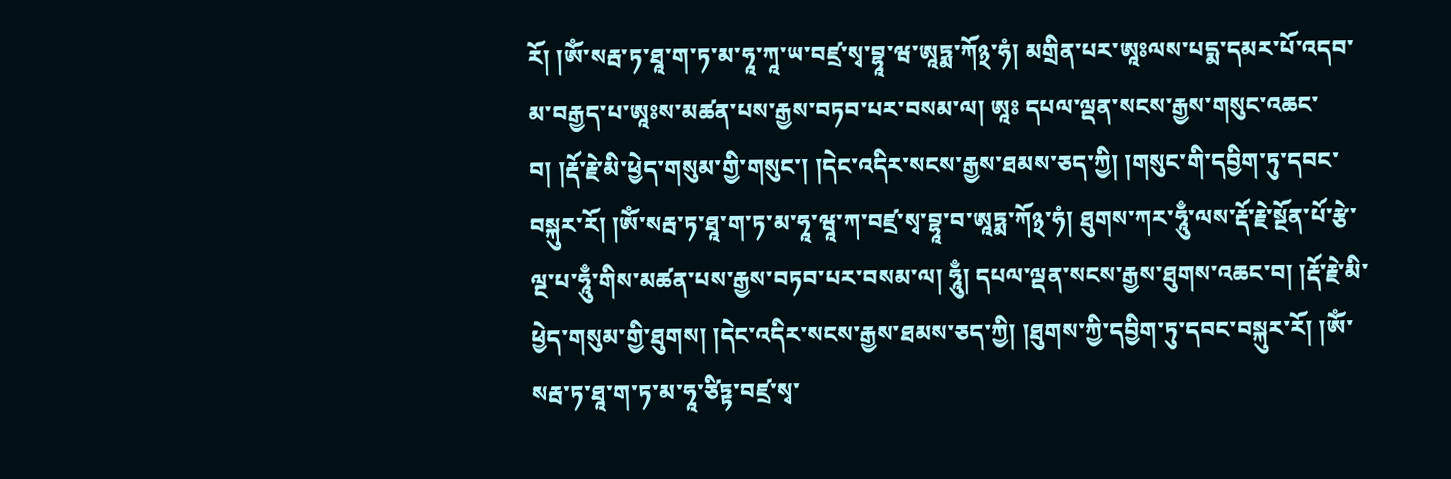རོ། །ཨོཾ་སརྦ་ཏ་ཐཱ་ག་ཏ་མ་ཧཱ་ཀཱ་ཡ་བཛྲ་སྭ་བྷཱ་ཝ་ཨཱཏྨ་ཀོ྅་ཧཾ། མགྲིན་པར་ཨཱཿལས་པདྨ་དམར་པོ་འདབ་མ་བརྒྱད་པ་ཨཱཿས་མཚན་པས་རྒྱས་བཏབ་པར་བསམ་ལ། ཨཱཿ དཔལ་ལྡན་སངས་རྒྱས་གསུང་འཆང་བ། །རྡོ་རྗེ་མི་ཕྱེད་གསུམ་གྱི་གསུང་། །དེང་འདིར་སངས་རྒྱས་ཐམས་ཅད་ཀྱི། །གསུང་གི་དབྱིག་ཏུ་དབང་བསྐུར་རོ། །ཨོཾ་སརྦ་ཏ་ཐཱ་ག་ཏ་མ་ཧཱ་ཝཱ་ཀ་བཛྲ་སྭ་བྷཱ་བ་ཨཱཏྨ་ཀོ྅་ཧཾ། ཐུགས་ཀར་ཧཱུྃ་ལས་རྡོ་རྗེ་སྔོན་པོ་རྩེ་ལྔ་པ་ཧཱུྃ་གིས་མཚན་པས་རྒྱས་བཏབ་པར་བསམ་ལ། ཧཱུྃ། དཔལ་ལྡན་སངས་རྒྱས་ཐུགས་འཆང་བ། །རྡོ་རྗེ་མི་ཕྱེད་གསུམ་གྱི་ཐུགས། །དེང་འདིར་སངས་རྒྱས་ཐམས་ཅད་ཀྱི། །ཐུགས་ཀྱི་དབྱིག་ཏུ་དབང་བསྐུར་རོ། །ཨོཾ་སརྦ་ཏ་ཐཱ་ག་ཏ་མ་ཧཱ་ཙིཏྟ་བཛྲ་སྭ་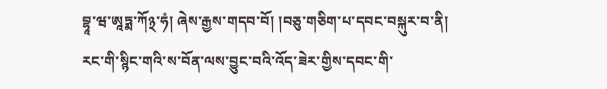བྷཱ་ཝ་ཨཱཏྨ་ཀོ྅་ཧཾ། ཞེས་རྒྱས་གདབ་བོ། །བཅུ་གཅིག་པ་དབང་བསྐུར་བ་ནི། རང་གི་སྙིང་གའི་ས་བོན་ལས་བྱུང་བའི་འོད་ཟེར་གྱིས་དབང་གི་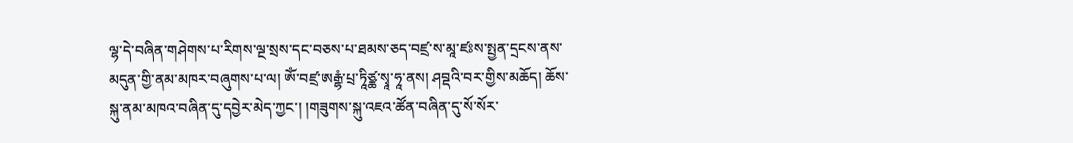ལྷ་དེ་བཞིན་གཤེགས་པ་རིགས་ལྔ་སྲས་དང་བཅས་པ་ཐམས་ཅད་བཛྲ་ས་མཱ་ཛཿས་སྤྱན་དྲངས་ནས་མདུན་གྱི་ནམ་མཁར་བཞུགས་པ་ལ། ཨོཾ་བཛྲ་ཨརྒྷཾ་པྲ་ཏཱིཙྪ་སྭཱ་ཧཱ་ནས། ཤབྡའི་བར་གྱིས་མཆོད། ཆོས་སྐུ་ནམ་མཁའ་བཞིན་དུ་དབྱེར་མེད་ཀྱང་། །གཟུགས་སྐུ་འཇའ་ཚོན་བཞིན་དུ་སོ་སོར་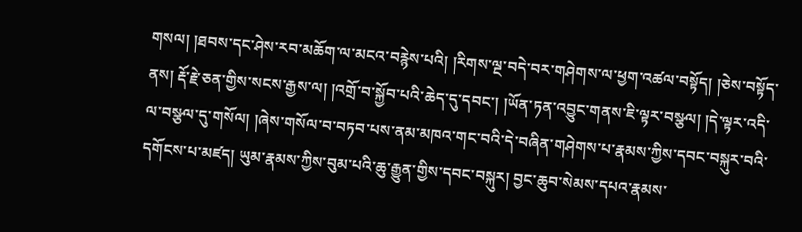གསལ། །ཐབས་དང་ཤེས་རབ་མཆོག་ལ་མངའ་བརྙེས་པའི། །རིགས་ལྔ་བདེ་བར་གཤེགས་ལ་ཕྱག་འཚལ་བསྟོད། །ཅེས་བསྟོད་ནས། རྡོ་རྗེ་ཅན་གྱིས་སངས་རྒྱས་ལ། །འགྲོ་བ་སྐྱོབ་པའི་ཆེད་དུ་དབང་། །ཡོན་ཏན་འབྱུང་གནས་ཇི་ལྟར་བསྩལ། །དེ་ལྟར་འདི་ལ་བསྩལ་དུ་གསོལ། །ཞེས་གསོལ་བ་བཏབ་པས་ནམ་མཁའ་གང་བའི་དེ་བཞིན་གཤེགས་པ་རྣམས་ཀྱིས་དབང་བསྐུར་བའི་དགོངས་པ་མཛད། ཡུམ་རྣམས་ཀྱིས་བུམ་པའི་ཆུ་རྒྱུན་གྱིས་དབང་བསྐུར། བྱང་ཆུབ་སེམས་དཔའ་རྣམས་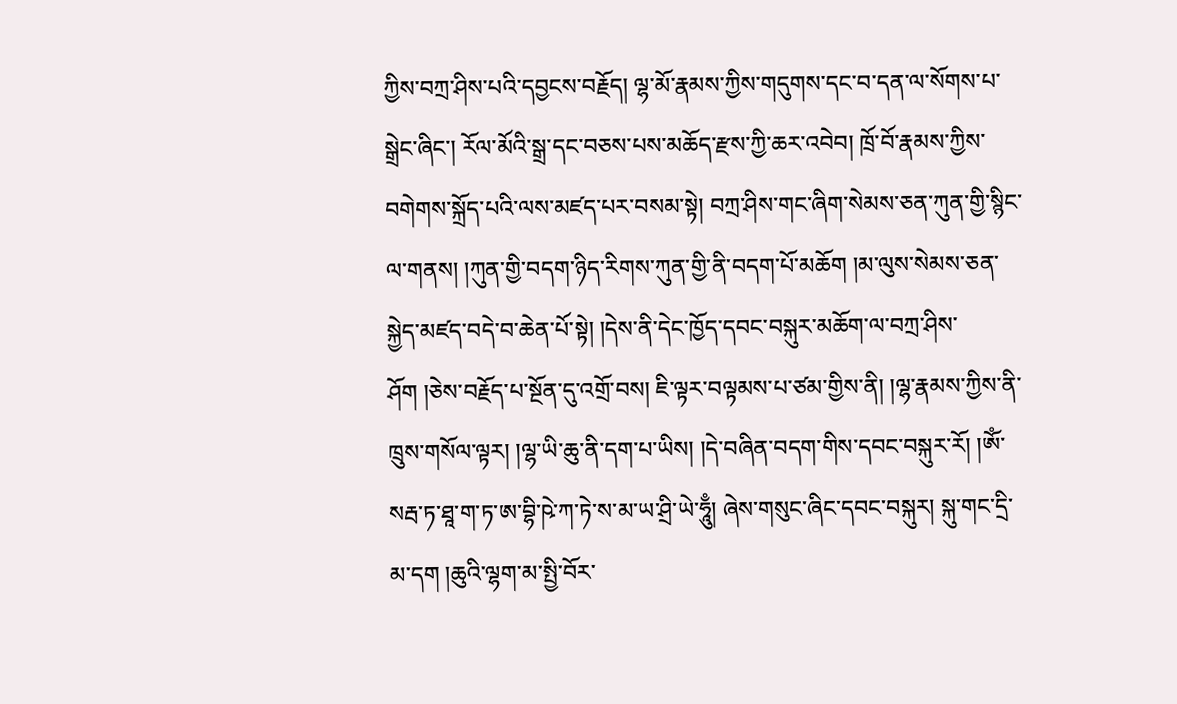ཀྱིས་བཀྲ་ཤིས་པའི་དབྱངས་བརྗོད། ལྷ་མོ་རྣམས་ཀྱིས་གདུགས་དང་བ་དན་ལ་སོགས་པ་སྒྲེང་ཞིང་། རོལ་མོའི་སྒྲ་དང་བཅས་པས་མཆོད་རྫས་ཀྱི་ཆར་འབེབ། ཁྲོ་བོ་རྣམས་ཀྱིས་བགེགས་སྐྲོད་པའི་ལས་མཛད་པར་བསམ་སྟེ། བཀྲ་ཤིས་གང་ཞིག་སེམས་ཅན་ཀུན་གྱི་སྙིང་ལ་གནས། །ཀུན་གྱི་བདག་ཉིད་རིགས་ཀུན་གྱི་ནི་བདག་པོ་མཆོག །མ་ལུས་སེམས་ཅན་སྐྱེད་མཛད་བདེ་བ་ཆེན་པོ་སྟེ། །དེས་ནི་དེང་ཁྱོད་དབང་བསྐུར་མཆོག་ལ་བཀྲ་ཤིས་ཤོག །ཅེས་བརྗོད་པ་སྔོན་དུ་འགྲོ་བས། ཇི་ལྟར་བལྟམས་པ་ཙམ་གྱིས་ནི། །ལྷ་རྣམས་ཀྱིས་ནི་ཁྲུས་གསོལ་ལྟར། །ལྷ་ཡི་ཆུ་ནི་དག་པ་ཡིས། །དེ་བཞིན་བདག་གིས་དབང་བསྐུར་རོ། །ཨོཾ་སརྦ་ཏ་ཐཱ་ག་ཏ་ཨ་བྷི་ཥེ་ཀ་ཏེ་ས་མ་ཡ་ཤྲི་ཡེ་ཧཱུྃ། ཞེས་གསུང་ཞིང་དབང་བསྐུར། སྐུ་གང་དྲི་མ་དག །ཆུའི་ལྷག་མ་སྤྱི་བོར་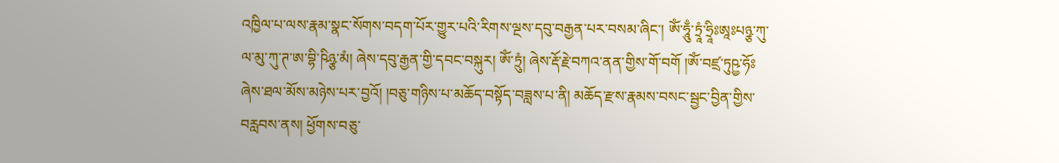འཁྱིལ་པ་ལས་རྣམ་སྣང་སོགས་བདག་པོར་གྱུར་པའི་རིགས་ལྔས་དབུ་བརྒྱན་པར་བསམ་ཞིང་། ཨོཾ་ཧཱུྃ་ཏྲཱཾ་ཧྲཱིཿཨཱཿཔཉྩ་ཀུ་ལ་མུ་ཀུ་ཊ་ཨ་བྷི་ཥིཉྩ་མཾ། ཞེས་དབུ་རྒྱན་གྱི་དབང་བསྐུར། ཨོཾ་ཏྲུཾ། ཞེས་རྡོ་རྗེ་བཀའ་ནན་གྱིས་གོ་བགོ །ཨོཾ་བཛྲ་ཏུཥྱ་ཧོཿ ཞེས་ཐལ་མོས་མཉེས་པར་བྱའོ། །བཅུ་གཉིས་པ་མཆོད་བསྟོད་བཟླས་པ་ནི། མཆོད་རྫས་རྣམས་བསང་སྦྱང་བྱིན་གྱིས་བརླབས་ནས། ཕྱོགས་བཅུ་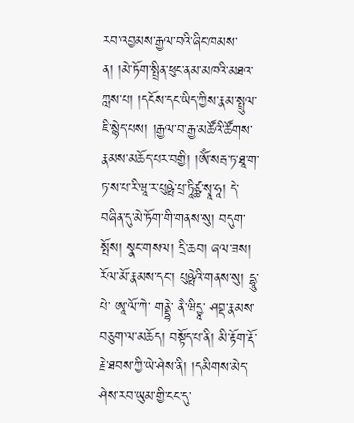རབ་འབྱམས་རྒྱལ་བའི་ཞིང་ཁམས་ན། །མེ་ཏོག་སྤྲིན་ཕུང་ནམ་མཁའི་མཐའ་ཀླས་པ། །དངོས་དང་ཡིད་ཀྱིས་རྣམ་སྤྲུལ་ཇི་སྙེད་པས། །རྒྱལ་བ་རྒྱ་མཚོའི་ཚོགས་རྣམས་མཆོད་པར་བགྱི། །ཨོཾ་སརྦ་ཏ་ཐཱ་ག་ཏ་ས་པ་རི་ཝཱ་ར་པུཥྤེ་པྲ་ཏཱིཙྪ་སྭཱ་ཧཱ། དེ་བཞིན་དུ་མེ་ཏོག་གི་གནས་སུ། བདུག་སྤོས། སྣང་གསལ། དྲི་ཆབ། ཞལ་ཟས། རོལ་མོ་རྣམས་དང་། པུཥྤེའི་གནས་སུ། དྷཱུ་པེ་ ཨཱ་ལོ་ཀེ་ གནྡྷེ་ ནཻ་ཝིདྱཱ་ ཤབྡ་རྣམས་བཅུག་ལ་མཆོད། བསྟོད་པ་ནི། མི་རྟོག་རྡོ་རྗེ་ཐབས་ཀྱི་ཡེ་ཤེས་ནི། །དམིགས་མེད་ཤེས་རབ་ཡུམ་གྱི་ངང་དུ་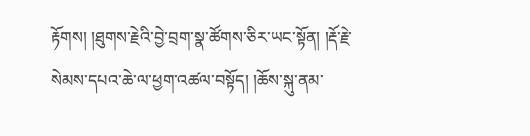རྟོགས། །ཐུགས་རྗེའི་བྱེ་བྲག་སྣ་ཚོགས་ཅིར་ཡང་སྟོན། །རྡོ་རྗེ་སེམས་དཔའ་ཆེ་ལ་ཕྱག་འཚལ་བསྟོད། །ཆོས་སྐུ་ནམ་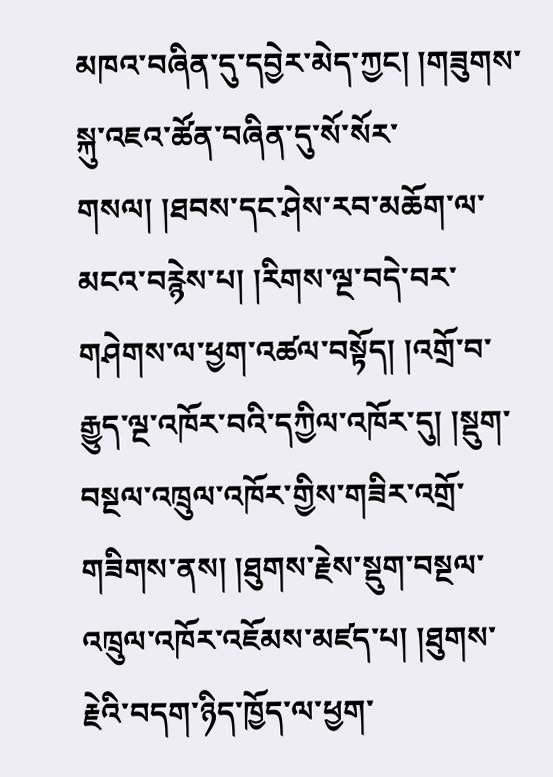མཁའ་བཞིན་དུ་དབྱེར་མེད་ཀྱང། །གཟུགས་སྐུ་འཇའ་ཚོན་བཞིན་དུ་སོ་སོར་གསལ། །ཐབས་དང་ཤེས་རབ་མཆོག་ལ་མངའ་བརྙེས་པ། །རིགས་ལྔ་བདེ་བར་གཤེགས་ལ་ཕྱག་འཚལ་བསྟོད། །འགྲོ་བ་རྒྱུད་ལྔ་འཁོར་བའི་དཀྱིལ་འཁོར་དུ། །སྡུག་བསྔལ་འཁྲུལ་འཁོར་གྱིས་གཟིར་འགྲོ་གཟིགས་ནས། །ཐུགས་རྗེས་སྡུག་བསྔལ་འཁྲུལ་འཁོར་འཇོམས་མཛད་པ། །ཐུགས་རྗེའི་བདག་ཉིད་ཁྱོད་ལ་ཕྱག་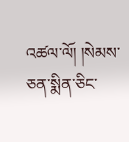འཚལ་ལོ། །སེམས་ཅན་སྨིན་ཅིང་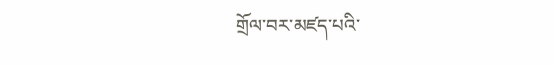གྲོལ་བར་མཛད་པའི་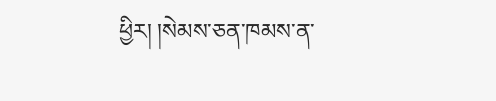ཕྱིར། །སེམས་ཅན་ཁམས་ན་